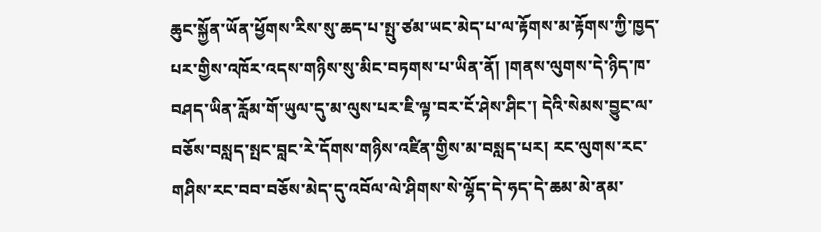ཆུང་སྐྱོན་ཡོན་ཕྱོགས་རིས་སུ་ཆད་པ་སྤུ་ཙམ་ཡང་མེད་པ་ལ་རྟོགས་མ་རྟོགས་ཀྱི་ཁྱད་པར་གྱིས་འཁོར་འདས་གཉིས་སུ་མིང་བཏགས་པ་ཡིན་ནོ། །གནས་ལུགས་དེ་ཉིད་ཁ་བཤད་ཡིན་རློམ་གོ་ཡུལ་དུ་མ་ལུས་པར་ཇི་ལྟ་བར་ངོ་ཤེས་ཤིང་། དེའི་སེམས་བྱུང་ལ་བཅོས་བསླད་སྤང་བླང་རེ་དོགས་གཉིས་འཛིན་གྱིས་མ་བསླད་པར། རང་ལུགས་རང་གཤིས་རང་བབ་བཅོས་མེད་དུ་འབོལ་ལེ་ཤིགས་སེ་ལྷོད་དེ་ཧད་དེ་ཆམ་མེ་ནམ་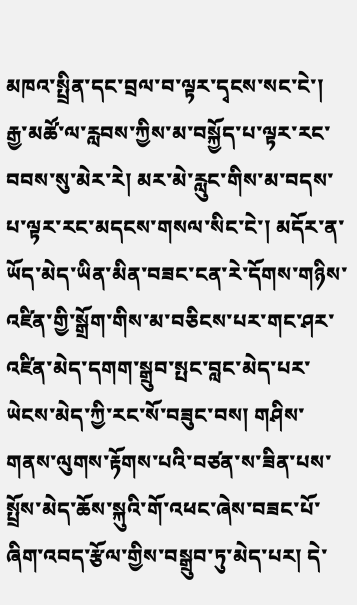མཁའ་སྤྲིན་དང་བྲལ་བ་ལྟར་དྭངས་སང་ངེ་། རྒྱ་མཚོ་ལ་རླབས་ཀྱིས་མ་བསྐྱོད་པ་ལྟར་རང་བབས་སུ་མེར་རེ། མར་མེ་རླུང་གིས་མ་བདས་པ་ལྟར་རང་མདངས་གསལ་སིང་ངེ་། མདོར་ན་ཡོད་མེད་ཡིན་མིན་བཟང་ངན་རེ་དོགས་གཉིས་འཛིན་གྱི་སྒྲོག་གིས་མ་བཅིངས་པར་གང་ཤར་འཛིན་མེད་དགག་སྒྲུབ་སྤང་བླང་མེད་པར་ཡེངས་མེད་ཀྱི་རང་སོ་བཟུང་བས། གཤིས་གནས་ལུགས་རྟོགས་པའི་བཙན་ས་ཟིན་པས་སྤྲོས་མེད་ཆོས་སྐུའི་གོ་འཕང་ཞེས་བཟང་པོ་ཞིག་འབད་རྩོལ་གྱིས་བསྒྲུབ་ཏུ་མེད་པར། དེ་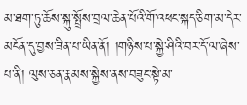མ་ཐག་ཏུ་ཆོས་སྐུ་སྤྲོས་བྲལ་ཆེན་པོའི་གོ་འཕང་སྐད་ཅིག་མ་དེར་མངོན་དུ་བྱས་ཟིན་པ་ཡིན་ནོ། །གཉིས་པ་སྐྱེ་ཤིའི་བར་དོ་ལ་ཞེས་པ་ནི། ལུས་ཅན་རྣམས་སྐྱེས་ནས་བཟུང་སྟེ་མ་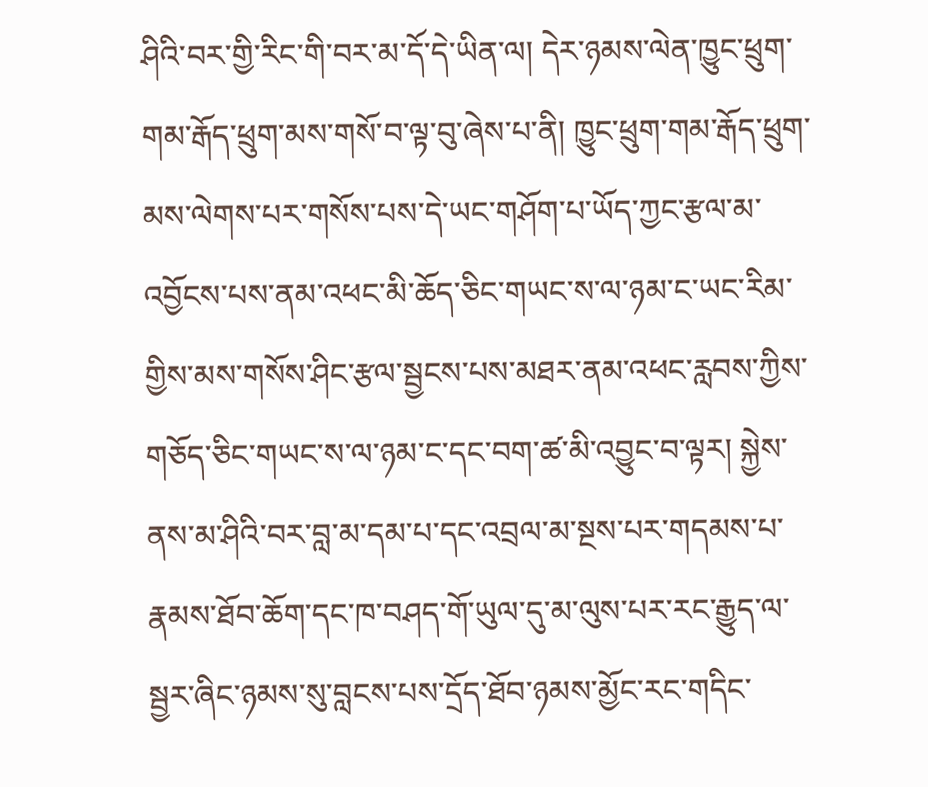ཤིའི་བར་གྱི་རིང་གི་བར་མ་དོ་དེ་ཡིན་ལ། དེར་ཉམས་ལེན་ཁྱུང་ཕྲུག་གམ་རྒོད་ཕྲུག་མས་གསོ་བ་ལྟ་བུ་ཞེས་པ་ནི། ཁྱུང་ཕྲུག་གམ་རྒོད་ཕྲུག་མས་ལེགས་པར་གསོས་པས་དེ་ཡང་གཤོག་པ་ཡོད་ཀྱང་རྩལ་མ་འབྱོངས་པས་ནམ་འཕང་མི་ཆོད་ཅིང་གཡང་ས་ལ་ཉམ་ང་ཡང་རིམ་གྱིས་མས་གསོས་ཤིང་རྩལ་སྦྱངས་པས་མཐར་ནམ་འཕང་རླབས་ཀྱིས་གཅོད་ཅིང་གཡང་ས་ལ་ཉམ་ང་དང་བག་ཚ་མི་འབྱུང་བ་ལྟར། སྐྱེས་ནས་མ་ཤིའི་བར་བླ་མ་དམ་པ་དང་འབྲལ་མ་སྔས་པར་གདམས་པ་རྣམས་ཐོབ་ཆོག་དང་ཁ་བཤད་གོ་ཡུལ་དུ་མ་ལུས་པར་རང་རྒྱུད་ལ་སྦྱར་ཞིང་ཉམས་སུ་བླངས་པས་དྲོད་ཐོབ་ཉམས་མྱོང་རང་གདིང་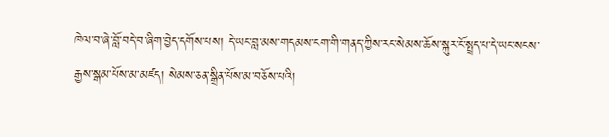ཁེལ་བ་ཞེ་བློ་བདེ་བ་ཞིག་བྱེད་དགོས་པས། དེ་ཡང་བླ་མས་གདམས་ངག་གི་གནད་ཀྱིས་རང་སེམས་ཆོས་སྐུར་ངོ་སྤྲད་པ་དེ་ཡང་སངས་རྒྱས་སྒམ་པོས་མ་མཛད། སེམས་ཅན་སྒྲིན་པོས་མ་བཅོས་པའི།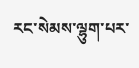རང་སེམས་ལྷུག་པར་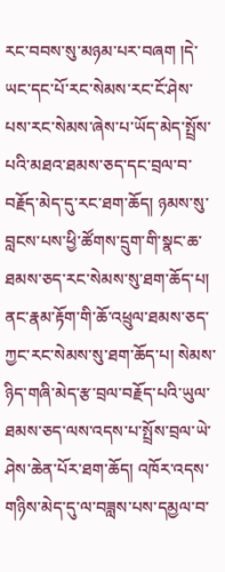རང་བབས་སུ་མཉམ་པར་བཞག །དེ་ཡང་དང་པོ་རང་སེམས་རང་ངོ་ཤེས་པས་རང་སེམས་ཞེས་པ་ཡོད་མེད་སྤྲོས་པའི་མཐའ་ཐམས་ཅད་དང་བྲལ་བ་བརྗོད་མེད་དུ་རང་ཐག་ཆོད། ཉམས་སུ་བླངས་པས་ཕྱི་ཚོགས་དྲུག་གི་སྣང་ཆ་ཐམས་ཅད་རང་སེམས་སུ་ཐག་ཆོད་པ། ནང་རྣམ་རྟོག་གི་ཆོ་འཕྲུལ་ཐམས་ཅད་ཀྱང་རང་སེམས་སུ་ཐག་ཆོད་པ། སེམས་ཉིད་གཞི་མེད་རྩ་བྲལ་བརྗོད་པའི་ཡུལ་ཐམས་ཅད་ལས་འདས་པ་སྤྲོས་བྲལ་ཡེ་ཤེས་ཆེན་པོར་ཐག་ཆོད། འཁོར་འདས་གཉིས་མེད་དུ་ལ་བཟླས་པས་དམྱལ་བ་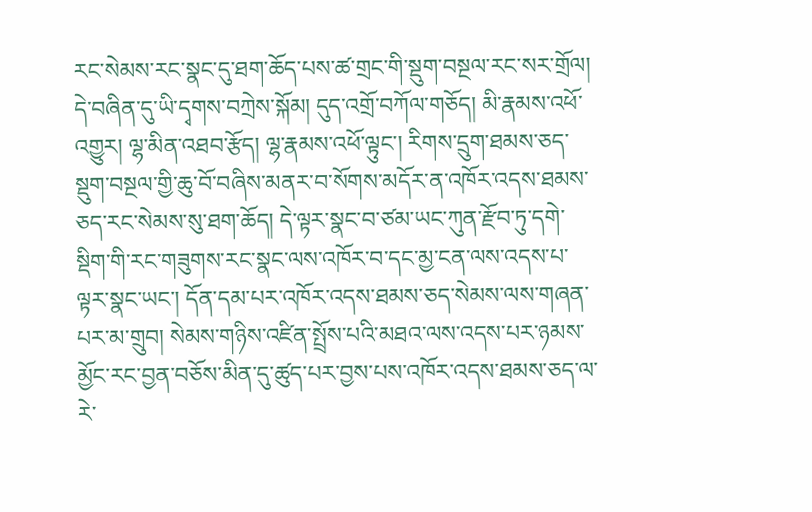རང་སེམས་རང་སྣང་དུ་ཐག་ཆོད་པས་ཚ་གྲང་གི་སྡུག་བསྔལ་རང་སར་གྲོལ། དེ་བཞིན་དུ་ཡི་དྭགས་བཀྲེས་སྐོམ། དུད་འགྲོ་བཀོལ་གཅོད། མི་རྣམས་འཕོ་འགྱུར། ལྷ་མིན་འཐབ་རྩོད། ལྷ་རྣམས་འཕོ་ལྟུང་། རིགས་དྲུག་ཐམས་ཅད་སྡུག་བསྔལ་གྱི་ཆུ་བོ་བཞིས་མནར་བ་སོགས་མདོར་ན་འཁོར་འདས་ཐམས་ཅད་རང་སེམས་སུ་ཐག་ཆོད། དེ་ལྟར་སྣང་བ་ཙམ་ཡང་ཀུན་རྫོབ་ཏུ་དགེ་སྡིག་གི་རང་གཟུགས་རང་སྣང་ལས་འཁོར་བ་དང་མྱ་ངན་ལས་འདས་པ་ལྟར་སྣང་ཡང་། དོན་དམ་པར་འཁོར་འདས་ཐམས་ཅད་སེམས་ལས་གཞན་པར་མ་གྲུབ། སེམས་གཉིས་འཛིན་སྤྲོས་པའི་མཐའ་ལས་འདས་པར་ཉམས་མྱོང་རང་བྱན་བཅོས་མིན་དུ་ཚུད་པར་བྱས་པས་འཁོར་འདས་ཐམས་ཅད་ལ་རེ་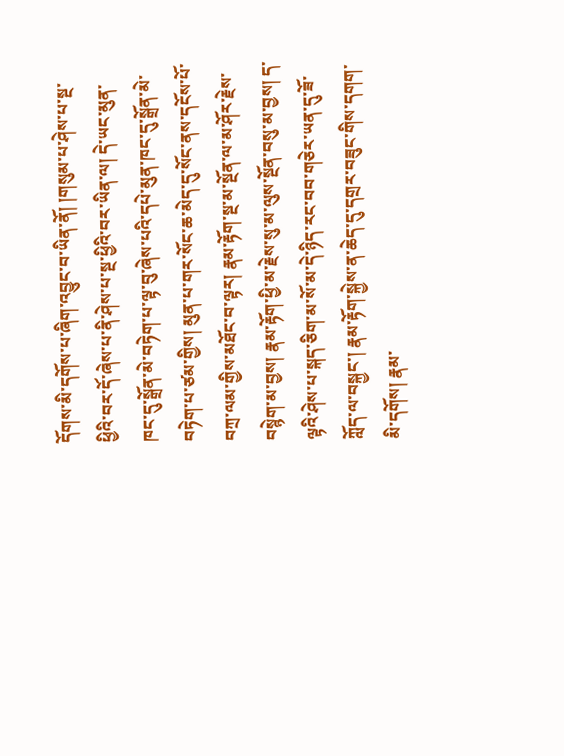དོགས་མི་དགོས་པ་ཞིག་འབྱུང་བ་ཡིན་ནོ། །གསུམ་པ་ཤེས་པ་སྔ་ཕྱིའི་བར་དོ་ཞེས་པ་ནི་ཤེས་པ་སྔ་ཕྱིའི་བར་ཡིན་ལ། དེ་ཡང་མུན་ཁང་དུ་སྒྲོན་མེ་བཏེག་པ་ལྟ་བུ་ཞེས་པའི་དཔེ་མུན་ཁང་དུ་སྒྲོན་མེ་བཏེག་པ་ཙམ་གྱིས། མུན་པ་གར་སོང་ཆ་མེད་དུ་སོང་ནས་དངོས་པོ་བཀྲ་ལམ་གྱིས་མཐོང་བ་ལྟར། རྣམ་རྟོག་སྔ་མ་སྔོན་ལ་མ་ཤོར་རྗེས་བསྙེག་མ་བྱས། རྣམ་རྟོག་ཕྱི་མ་རྗེས་སུ་མ་ལུས་སྔོན་བསུ་མ་བྱས། ད་ལྟའི་ཤེས་པ་སྐད་ཅིག་མ་སོ་མ་དེ་ཉིད་རང་བབ་གཅེར་ཡན་དུ་ཟོ་ཀློད་ལ་བསྐྱང་། རྣམ་རྟོག་སྐྱེས་ན་ཆེད་དུ་དགྲར་བཟུང་གིས་དགག་མི་དགོས། རྣམ་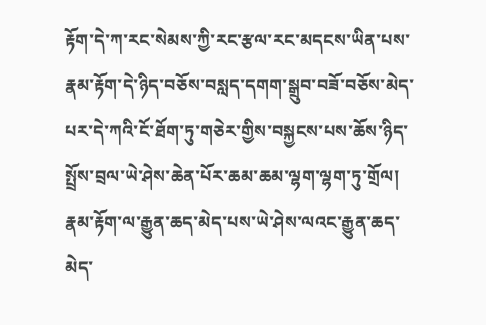རྟོག་དེ་ཀ་རང་སེམས་ཀྱི་རང་རྩལ་རང་མདངས་ཡིན་པས་རྣམ་རྟོག་དེ་ཉིད་བཅོས་བསླད་དགག་སྒྲུབ་བཟོ་བཅོས་མེད་པར་དེ་ཀའི་ངོ་ཐོག་ཏུ་གཅེར་གྱིས་བསྐྱངས་པས་ཆོས་ཉིད་སྤྲོས་བྲལ་ཡེ་ཤེས་ཆེན་པོར་ཆམ་ཆམ་ལྷག་ལྷག་ཏུ་གྲོལ། རྣམ་རྟོག་ལ་རྒྱུན་ཆད་མེད་པས་ཡེ་ཤེས་ལའང་རྒྱུན་ཆད་མེད་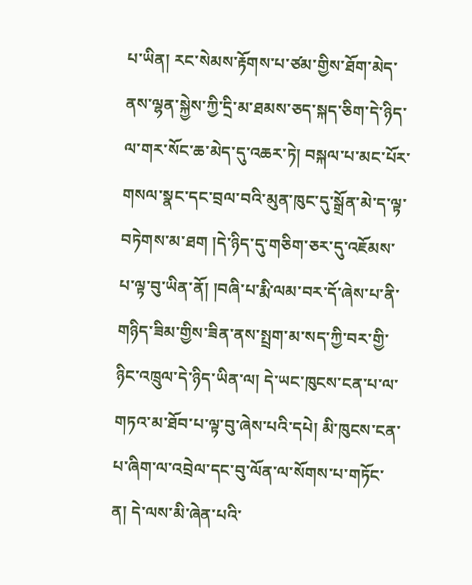པ་ཡིན། རང་སེམས་རྟོགས་པ་ཙམ་གྱིས་ཐོག་མེད་ནས་ལྷན་སྐྱེས་ཀྱི་དྲི་མ་ཐམས་ཅད་སྐད་ཅིག་དེ་ཉིད་ལ་གར་སོང་ཆ་མེད་དུ་འཆར་ཏེ། བསྐལ་པ་མང་པོར་གསལ་སྣང་དང་བྲལ་བའི་མུན་ཁུང་དུ་སྒྲོན་མེ་ད་ལྟ་བཏེགས་མ་ཐག །དེ་ཉིད་དུ་གཅིག་ཅར་དུ་འཇོམས་པ་ལྟ་བུ་ཡིན་ནོ། །བཞི་པ་རྨི་ལམ་བར་དོ་ཞེས་པ་ནི་གཉིད་ཟིམ་གྱིས་ཟིན་ནས་སྤྲག་མ་སད་ཀྱི་བར་གྱི་ཉིང་འཁྲུལ་དེ་ཉིད་ཡིན་ལ། དེ་ཡང་ཁུངས་ངན་པ་ལ་གཏའ་མ་ཐོབ་པ་ལྟ་བུ་ཞེས་པའི་དཔེ། མི་ཁུངས་ངན་པ་ཞིག་ལ་འབྲེལ་དང་བུ་ལོན་ལ་སོགས་པ་གཏོང་ན། དེ་ལས་མི་ཞེན་པའི་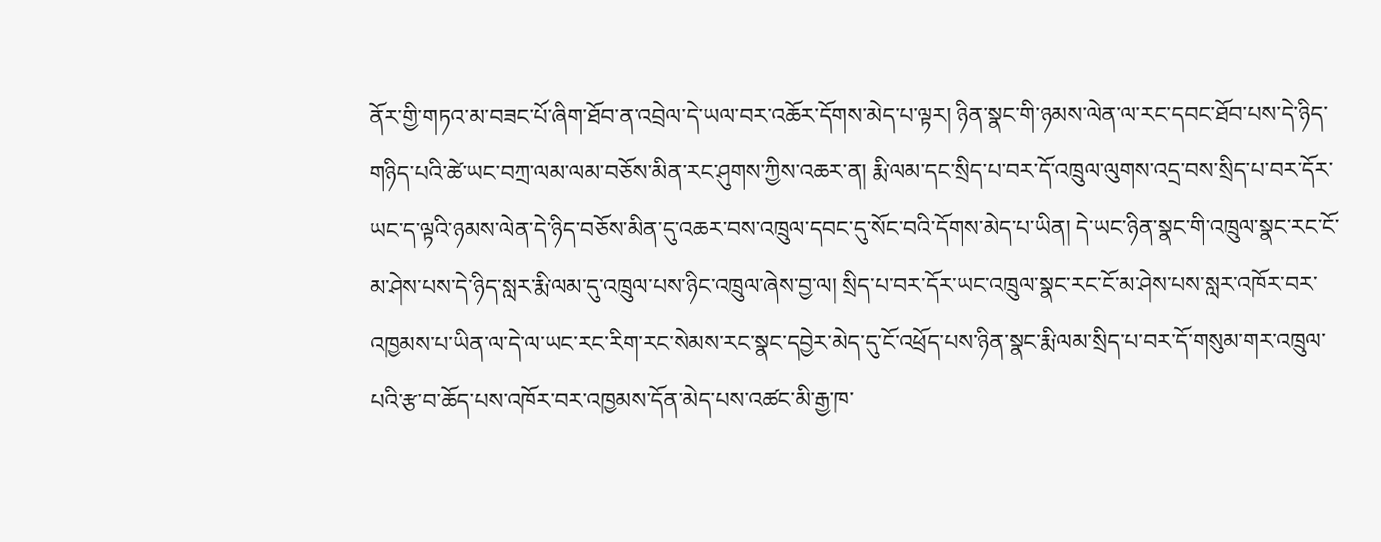ནོར་གྱི་གཏའ་མ་བཟང་པོ་ཞིག་ཐོབ་ན་འབྲེལ་དེ་ཡལ་བར་འཆོར་དོགས་མེད་པ་ལྟར། ཉིན་སྣང་གི་ཉམས་ལེན་ལ་རང་དབང་ཐོབ་པས་དེ་ཉིད་གཉིད་པའི་ཚེ་ཡང་བཀྲ་ལམ་ལམ་བཅོས་མིན་རང་ཤུགས་ཀྱིས་འཆར་ན། རྨི་ལམ་དང་སྲིད་པ་བར་དོ་འཁྲུལ་ལུགས་འདྲ་བས་སྲིད་པ་བར་དོར་ཡང་ད་ལྟའི་ཉམས་ལེན་དེ་ཉིད་བཅོས་མིན་དུ་འཆར་བས་འཁྲུལ་དབང་དུ་སོང་བའི་དོགས་མེད་པ་ཡིན། དེ་ཡང་ཉིན་སྣང་གི་འཁྲུལ་སྣང་རང་ངོ་མ་ཤེས་པས་དེ་ཉིད་སླར་རྨི་ལམ་དུ་འཁྲུལ་པས་ཉིང་འཁྲུལ་ཞེས་བྱ་ལ། སྲིད་པ་བར་དོར་ཡང་འཁྲུལ་སྣང་རང་ངོ་མ་ཤེས་པས་སླར་འཁོར་བར་འཁྱམས་པ་ཡིན་ལ་དེ་ལ་ཡང་རང་རིག་རང་སེམས་རང་སྣང་དབྱེར་མེད་དུ་ངོ་འཕྲོད་པས་ཉིན་སྣང་རྨི་ལམ་སྲིད་པ་བར་དོ་གསུམ་གར་འཁྲུལ་པའི་རྩ་བ་ཆོད་པས་འཁོར་བར་འཁྱམས་དོན་མེད་པས་འཚང་མི་རྒྱ་ཁ་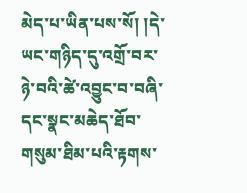མེད་པ་ཡིན་པས་སོ། །དེ་ཡང་གཉིད་དུ་འགྲོ་བར་ཉེ་བའི་ཚེ་འབྱུང་བ་བཞི་དང་སྣང་མཆེད་ཐོབ་གསུམ་ཐིམ་པའི་རྟགས་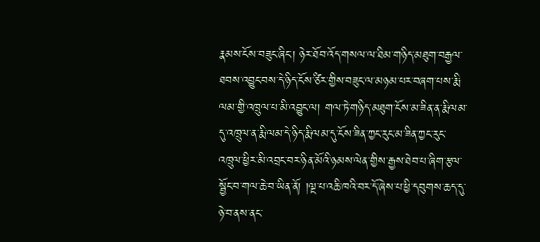རྣམས་ངོས་བཟུང་ཞིང་། ཉེར་ཐོབ་འོད་གསལ་ལ་ཐིམ་གཉིད་མཐུག་བརྒྱལ་ཐབས་འབྱུང་བས་དེ་ཉིད་ངོས་ཙིར་གྱིས་བཟུང་ལ་མཉམ་པར་བཞག་པས་རྨི་ལམ་གྱི་འཁྲུལ་པ་མི་འབྱུང་ལ། གལ་ཏེ་གཉིད་མཐུག་ངོས་མ་ཟིན་ན་རྨི་ལམ་དུ་འཁྲུལ་ན་རྨི་ལམ་དེ་ཉིད་རྨི་ལམ་དུ་ངོས་ཟིན་ཀྱང་རུང་མ་ཟིན་ཀྱང་རུང་འཁྲུལ་ཕྱིར་མི་འབྲང་བར་ཉིན་མོའི་ཉམས་ལེན་གྱིས་རྒྱས་ཐེབ་པ་ཞིག་རྩལ་སྦྱོང་བ་གལ་ཆེ་བ་ཡིན་ནོ། །ལྔ་པ་འཆི་ཁའི་བར་དོ་ཞེས་པ་ཕྱི་དབུགས་ཆད་དུ་ཉེ་བ་ནས་ནང་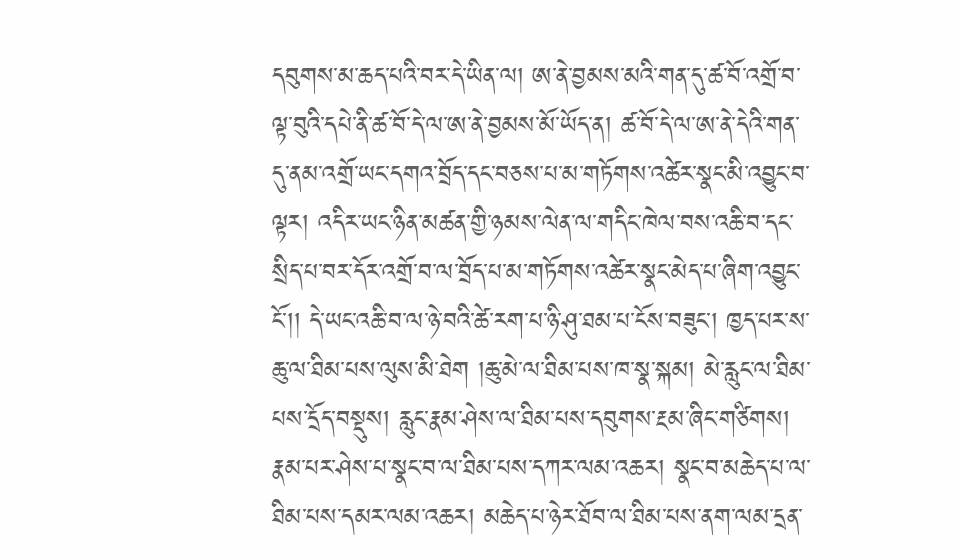དབུགས་མ་ཆད་པའི་བར་དེ་ཡིན་ལ། ཨ་ནེ་བྱམས་མའི་གན་དུ་ཚ་བོ་འགྲོ་བ་ལྟ་བུའི་དཔེ་ནི་ཚ་བོ་དེ་ལ་ཨ་ནེ་བྱམས་མོ་ཡོད་ན། ཚ་བོ་དེ་ལ་ཨ་ནེ་དེའི་གན་དུ་ནམ་འགྲོ་ཡང་དགའ་བྲོད་དང་བཅས་པ་མ་གཏོགས་འཚེར་སྣང་མི་འབྱུང་བ་ལྟར། འདིར་ཡང་ཉིན་མཚན་གྱི་ཉམས་ལེན་ལ་གདིང་ཁེལ་བས་འཆི་བ་དང་སྲིད་པ་བར་དོར་འགྲོ་བ་ལ་བྲོད་པ་མ་གཏོགས་འཚེར་སྣང་མེད་པ་ཞིག་འབྱུང་ངོ་།། དེ་ཡང་འཆི་བ་ལ་ཉེ་བའི་ཚེ་རག་པ་ཉི་ཤུ་ཐམ་པ་ངོས་བཟུང་། ཁྱད་པར་ས་ཆུ་ལ་ཐིམ་པས་ལུས་མི་ཐེག །ཆུ་མེ་ལ་ཐིམ་པས་ཁ་སྣ་སྐམ། མེ་རླུང་ལ་ཐིམ་པས་དྲོད་བསྡུས། རླུང་རྣམ་ཤེས་ལ་ཐིམ་པས་དབུགས་རྔམ་ཞིང་གཙིགས། རྣམ་པར་ཤེས་པ་སྣང་བ་ལ་ཐིམ་པས་དཀར་ལམ་འཆར། སྣང་བ་མཆེད་པ་ལ་ཐིམ་པས་དམར་ལམ་འཆར། མཆེད་པ་ཉེར་ཐོབ་ལ་ཐིམ་པས་ནག་ལམ་དྲན་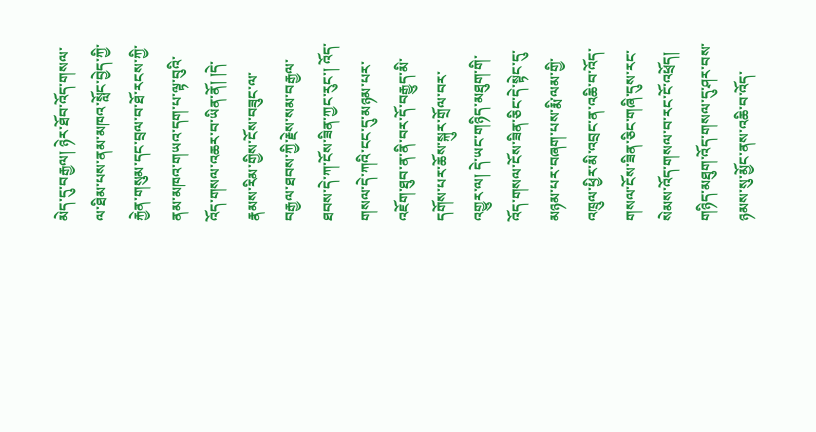མེད་དུ་བརྒྱལ། ཉེར་ཐོབ་འོད་གསལ་ལ་ཐིམ་པས་ནམ་མཁའ་སློང་བྱེད་ཀྱི་རྐྱེན་གསུམ་དང་བྲལ་བ་ཐོ་རངས་ཀྱི་ནམ་མཁའ་གཡའ་དག་པ་ལྟ་བུའི་འོད་གསལ་འཆར་བ་ཡིན་ནོ། །དེ་རྣམས་རིམ་གྱིས་ངོས་བཟུང་ལ་བརྒྱལ་ཐབས་ཀྱི་རྗེས་སམ་བརྒྱལ་ཐབས་དེ་ཀ་ངོས་ཟིན་ཀྱང་རུང་། འོད་གསལ་དེ་ཀའི་ངང་དུ་མཉམ་པར་འཇོག་ཐུབ་ན་ནི་བར་དོ་བརྒྱུད་མི་དགོས་པར་ཆོས་སྐུར་གྲོལ་བར་འགྱུར་ལ། དེ་ཡང་གཉིད་མཐུག་གི་འོད་གསལ་ངོས་ཟིན་ཅིང་དེ་སྟེང་དུ་མཉམ་པར་བཞག་པས་རྨི་ལམ་གྱི་འཁྲུལ་ཕྱིར་མི་འབྲང་ན་འཆི་བ་འོད་གསལ་ངོས་ཟིན་ཅིང་གཞི་དུས་རང་སེམས་འོད་གསལ་བ་རང་ངོ་འཕྲོད། གཉིད་མཐུག་འོད་གསལ་དུ་ཤར་བས་ཉམས་སུ་མྱོང་ནས་འཆི་བ་འོད་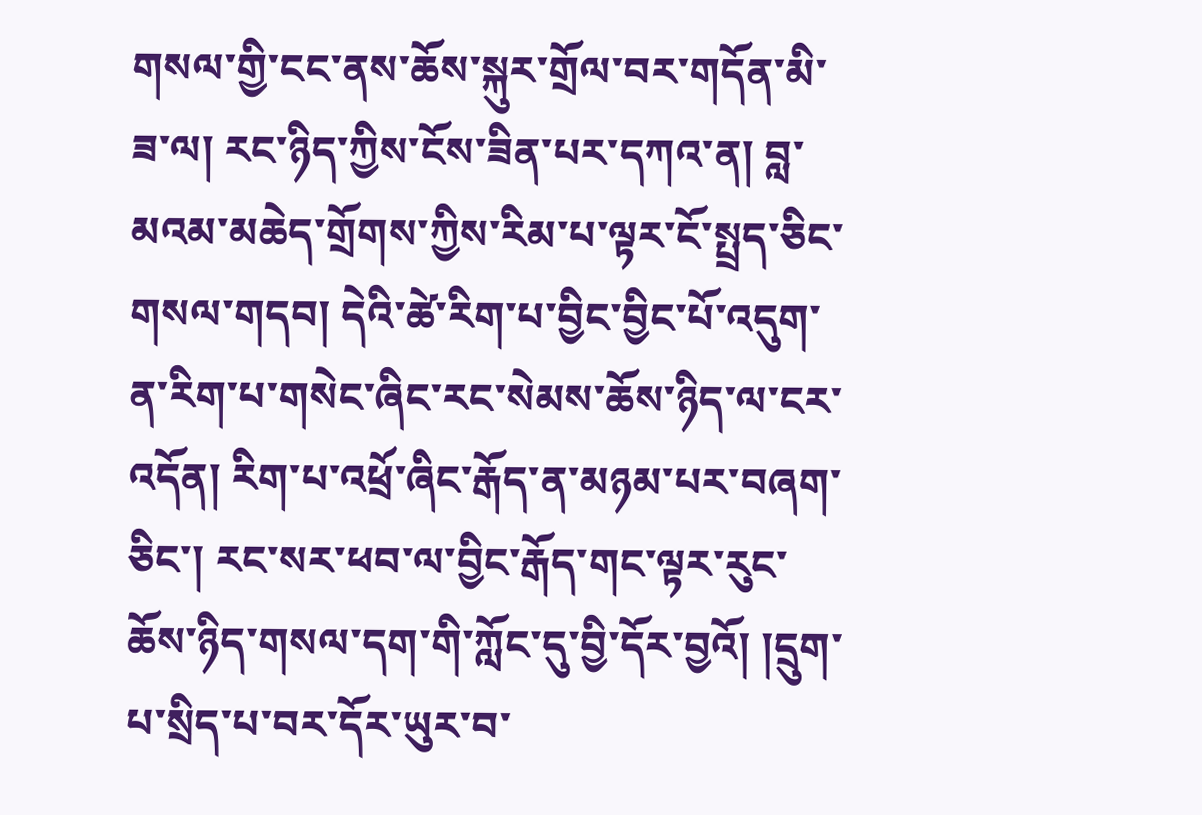གསལ་གྱི་ངང་ནས་ཆོས་སྐུར་གྲོལ་བར་གདོན་མི་ཟ་ལ། རང་ཉིད་ཀྱིས་ངོས་ཟིན་པར་དཀའ་ན། བླ་མའམ་མཆེད་གྲོགས་ཀྱིས་རིམ་པ་ལྟར་ངོ་སྤྲད་ཅིང་གསལ་གདབ། དེའི་ཚེ་རིག་པ་བྱིང་བྱིང་པོ་འདུག་ན་རིག་པ་གསེང་ཞིང་རང་སེམས་ཆོས་ཉིད་ལ་ངར་འདོན། རིག་པ་འཕྲོ་ཞིང་རྒོད་ན་མཉམ་པར་བཞག་ཅིང་། རང་སར་ཕབ་ལ་བྱིང་རྒོད་གང་ལྟར་རུང་ཆོས་ཉིད་གསལ་དག་གི་ཀློང་དུ་བྱི་དོར་བྱའོ། །དྲུག་པ་སྲིད་པ་བར་དོར་ཡུར་བ་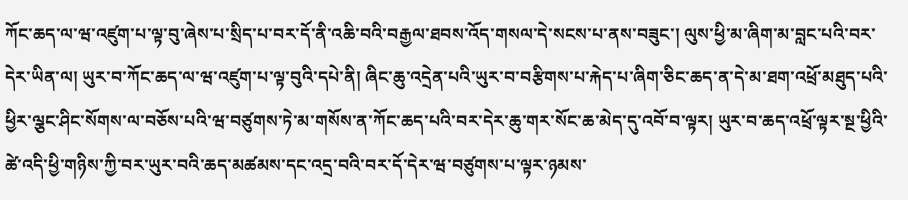ཀོང་ཆད་ལ་ཝ་འཛུག་པ་ལྟ་བུ་ཞེས་པ་སྲིད་པ་བར་དོ་ནི་འཆི་བའི་བརྒྱལ་ཐབས་འོད་གསལ་དེ་སངས་པ་ནས་བཟུང་། ལུས་ཕྱི་མ་ཞིག་མ་བླང་པའི་བར་དེར་ཡིན་ལ། ཡུར་བ་ཀོང་ཆད་ལ་ཝ་འཛུག་པ་ལྟ་བུའི་དཔེ་ནི། ཞིང་ཆུ་འདྲེན་པའི་ཡུར་བ་བརྩིགས་པ་རྐེད་པ་ཞིག་ཅིང་ཆད་ན་དེ་མ་ཐག་འཕྲོ་མཐུད་པའི་ཕྱིར་ལྕང་ཤིང་སོགས་ལ་བཅོས་པའི་ཝ་བཙུགས་ཏེ་མ་གསོས་ན་ཀོང་ཆད་པའི་བར་དེར་ཆུ་གར་སོང་ཆ་མེད་དུ་འབོ་བ་ལྟར། ཡུར་བ་ཆད་འཕྲོ་ལྟར་སྔ་ཕྱིའི་ཚེ་འདི་ཕྱི་གཉིས་ཀྱི་བར་ཡུར་བའི་ཆད་མཚམས་དང་འདྲ་བའི་བར་དོ་དེར་ཝ་བཙུགས་པ་ལྟར་ཉམས་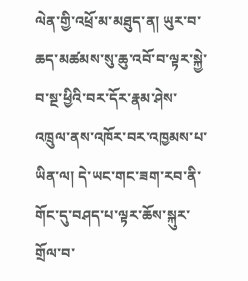ལེན་གྱི་འཕྲོ་མ་མཐུད་ན། ཡུར་བ་ཆད་མཚམས་སུ་ཆུ་འབོ་བ་ལྟར་སྐྱེ་བ་སྔ་ཕྱིའི་བར་དོར་རྣམ་ཤེས་འཁྲུལ་ནས་འཁོར་བར་འཁྱམས་པ་ཡིན་ལ། དེ་ཡང་གང་ཟག་རབ་ནི་གོང་དུ་བཤད་པ་ལྟར་ཆོས་སྐུར་གྲོལ་བ་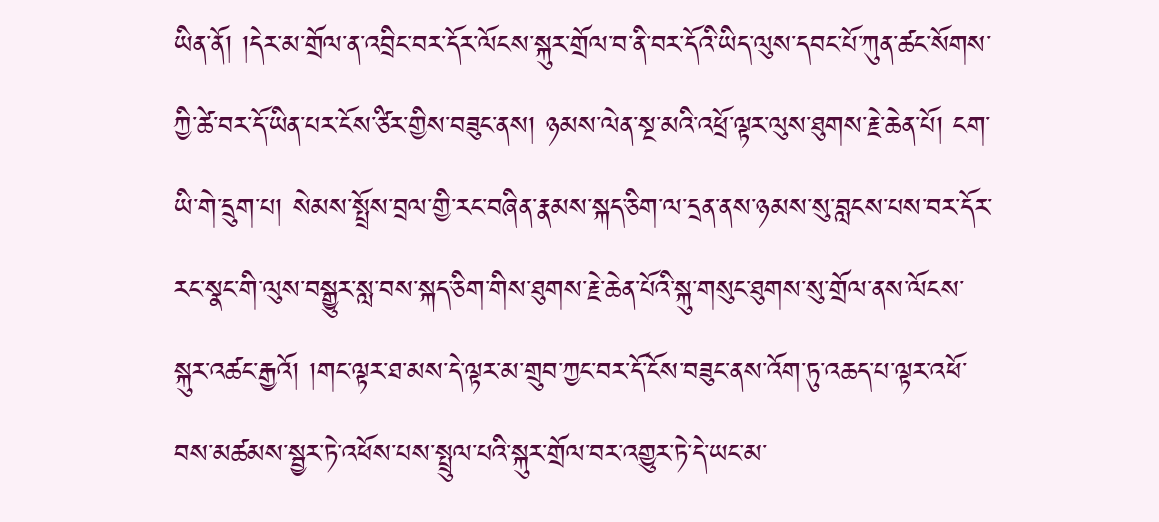ཡིན་ནོ། །དེར་མ་གྲོལ་ན་འབྲིང་བར་དོར་ལོངས་སྐུར་གྲོལ་བ་ནི་བར་དོའི་ཡིད་ལུས་དབང་པོ་ཀུན་ཚང་སོགས་ཀྱི་ཚེ་བར་དོ་ཡིན་པར་ངོས་ཙིར་གྱིས་བཟུང་ནས། ཉམས་ལེན་སྔ་མའི་འཕྲོ་ལྟར་ལུས་ཐུགས་རྗེ་ཆེན་པོ། ངག་ཡི་གེ་དྲུག་པ། སེམས་སྤྲོས་བྲལ་གྱི་རང་བཞིན་རྣམས་སྐད་ཅིག་ལ་དྲན་ནས་ཉམས་སུ་བླངས་པས་བར་དོར་རང་སྣང་གི་ལུས་བསྒྱུར་སླ་བས་སྐད་ཅིག་གིས་ཐུགས་རྗེ་ཆེན་པོའི་སྐུ་གསུང་ཐུགས་སུ་གྲོལ་ནས་ལོངས་སྐུར་འཚང་རྒྱའོ། །གང་ལྟར་ཐ་མས་དེ་ལྟར་མ་གྲུབ་ཀྱང་བར་དོ་ངོས་བཟུང་ནས་འོག་ཏུ་འཆད་པ་ལྟར་འཕོ་བས་མཚམས་སྦྱར་ཏེ་འཕོས་པས་སྤྲུལ་པའི་སྐུར་གྲོལ་བར་འགྱུར་ཏེ་དེ་ཡང་མ་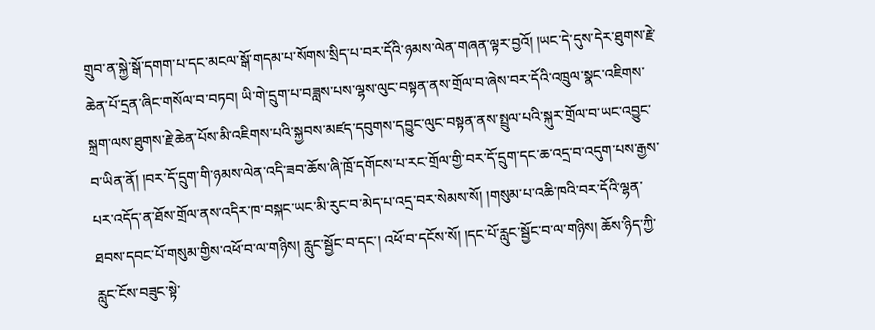གྲུབ་ན་སྐྱེ་སྒོ་དགག་པ་དང་མངལ་སྒོ་གདམ་པ་སོགས་སྲིད་པ་བར་དོའི་ཉམས་ལེན་གཞན་ལྟར་བྱའོ། །ཡང་དེ་དུས་དེར་ཐུགས་རྗེ་ཆེན་པོ་དྲན་ཞིང་གསོལ་བ་བཏབ། ཡི་གེ་དྲུག་པ་བཟླས་པས་ལྷས་ལུང་བསྟན་ནས་གྲོལ་བ་ཞེས་བར་དོའི་འཁྲུལ་སྣང་འཇིགས་སྐྲག་ལས་ཐུགས་རྗེ་ཆེན་པོས་མི་འཇིགས་པའི་སྐྱབས་མཛད་དབུགས་དབྱུང་ལུང་བསྟན་ནས་སྤྲུལ་པའི་སྐུར་གྲོལ་བ་ཡང་འབྱུང་བ་ཡིན་ནོ། །བར་དོ་དྲུག་གི་ཉམས་ལེན་འདི་ཟབ་ཆོས་ཞི་ཁྲོ་དགོངས་པ་རང་གྲོལ་གྱི་བར་དོ་དྲུག་དང་ཆ་འདྲ་བ་འདུག་པས་རྒྱས་པར་འདོད་ན་ཐོས་གྲོལ་ནས་འདིར་ཁ་བསྐང་ཡང་མི་རུང་བ་མེད་པ་འདྲ་བར་སེམས་སོ། །གསུམ་པ་འཆི་ཁའི་བར་དོའི་ལྷན་ཐབས་དབང་པོ་གསུམ་གྱིས་འཕོ་བ་ལ་གཉིས། རླུང་སྦྱོང་བ་དང་། འཕོ་བ་དངོས་སོ། །དང་པོ་རླུང་སྦྱོང་བ་ལ་གཉིས། ཆོས་ཉིད་ཀྱི་རླུང་ངོས་བཟུང་སྟེ་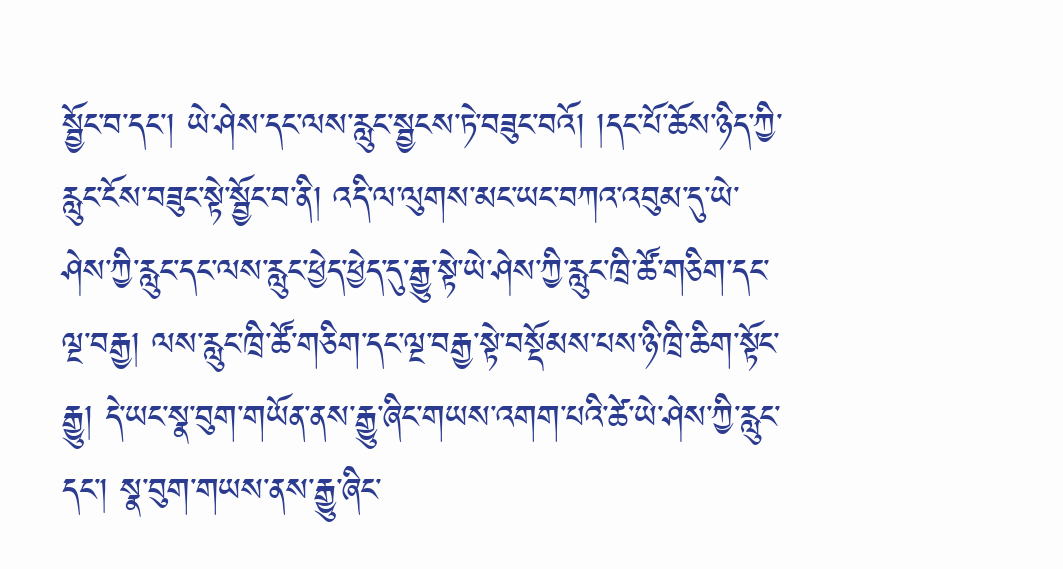སྦྱོང་བ་དང་། ཡེ་ཤེས་དང་ལས་རླུང་སྦྱངས་ཏེ་བཟུང་བའོ། །དང་པོ་ཆོས་ཉིད་ཀྱི་རླུང་ངོས་བཟུང་སྟེ་སྦྱོང་བ་ནི། འདི་ལ་ལུགས་མང་ཡང་བཀའ་འབུམ་དུ་ཡེ་ཤེས་ཀྱི་རླུང་དང་ལས་རླུང་ཕྱེད་ཕྱེད་དུ་རྒྱུ་སྟེ་ཡེ་ཤེས་ཀྱི་རླུང་ཁྲི་ཚོ་གཅིག་དང་ལྔ་བརྒྱ། ལས་རླུང་ཁྲི་ཚོ་གཅིག་དང་ལྔ་བརྒྱ་སྟེ་བསྡོམས་པས་ཉི་ཁྲི་ཆིག་སྟོང་རྒྱུ། དེ་ཡང་སྣ་བུག་གཡོན་ནས་རྒྱུ་ཞིང་གཡས་འགག་པའི་ཚེ་ཡེ་ཤེས་ཀྱི་རླུང་དང་། སྣ་བུག་གཡས་ནས་རྒྱུ་ཞིང་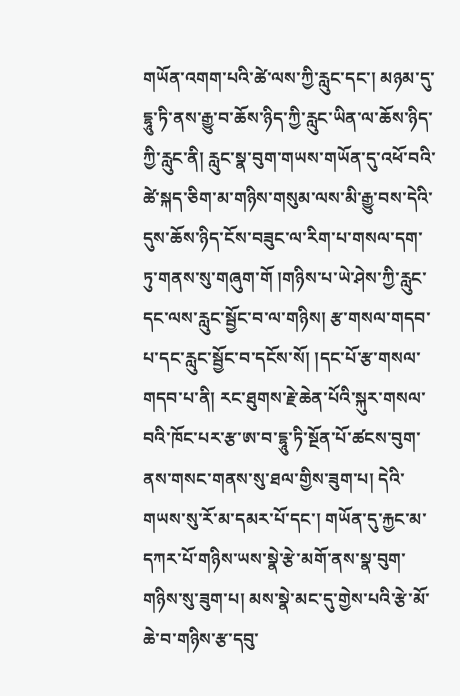གཡོན་འགག་པའི་ཚེ་ལས་ཀྱི་རླུང་དང་། མཉམ་དུ་དྷཱུ་ཏི་ནས་རྒྱུ་བ་ཆོས་ཉིད་ཀྱི་རླུང་ཡིན་ལ་ཆོས་ཉིད་ཀྱི་རླུང་ནི། རླུང་སྣ་བུག་གཡས་གཡོན་དུ་འཕོ་བའི་ཚེ་སྐད་ཅིག་མ་གཉིས་གསུམ་ལས་མི་རྒྱུ་བས་དེའི་དུས་ཆོས་ཉིད་ངོས་བཟུང་ལ་རིག་པ་གསལ་དག་ཏུ་གནས་སུ་གཞུག་གོ །གཉིས་པ་ཡེ་ཤེས་ཀྱི་རླུང་དང་ལས་རླུང་སྦྱོང་བ་ལ་གཉིས། རྩ་གསལ་གདབ་པ་དང་རླུང་སྦྱོང་བ་དངོས་སོ། །དང་པོ་རྩ་གསལ་གདབ་པ་ནི། རང་ཐུགས་རྗེ་ཆེན་པོའི་སྐུར་གསལ་བའི་ཁོང་པར་རྩ་ཨ་བ་དྷཱུ་ཏི་སྔོན་པོ་ཚངས་བུག་ནས་གསང་གནས་སུ་ཐལ་གྱིས་ཟུག་པ། དེའི་གཡས་སུ་རོ་མ་དམར་པོ་དང་། གཡོན་དུ་རྐྱང་མ་དཀར་པོ་གཉིས་ཡས་སྣེ་རྩེ་མགོ་ནས་སྣ་བུག་གཉིས་སུ་ཟུག་པ། མས་སྣེ་མང་དུ་གྱེས་པའི་རྩེ་མོ་ཆེ་བ་གཉིས་རྩ་དབུ་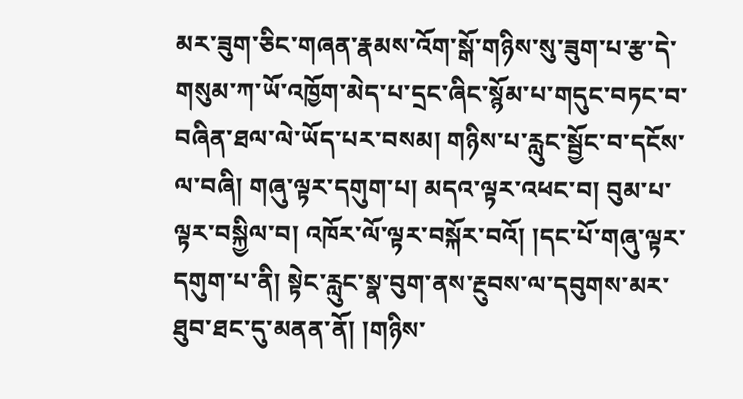མར་ཟུག་ཅིང་གཞན་རྣམས་འོག་སྒོ་གཉིས་སུ་ཟུག་པ་རྩ་དེ་གསུམ་ཀ་ཡོ་འཁྱོག་མེད་པ་དྲང་ཞིང་སྙོམ་པ་གདུང་བཏང་བ་བཞིན་ཐལ་ལེ་ཡོད་པར་བསམ། གཉིས་པ་རླུང་སྦྱོང་བ་དངོས་ལ་བཞི། གཞུ་ལྟར་དགུག་པ། མདའ་ལྟར་འཕང་བ། བུམ་པ་ལྟར་བསྐྱིལ་བ། འཁོར་ལོ་ལྟར་བསྐོར་བའོ། །དང་པོ་གཞུ་ལྟར་དགུག་པ་ནི། སྟེང་རླུང་སྣ་བུག་ནས་རྔུབས་ལ་དབུགས་མར་ཐུབ་ཐང་དུ་མནན་ནོ། །གཉིས་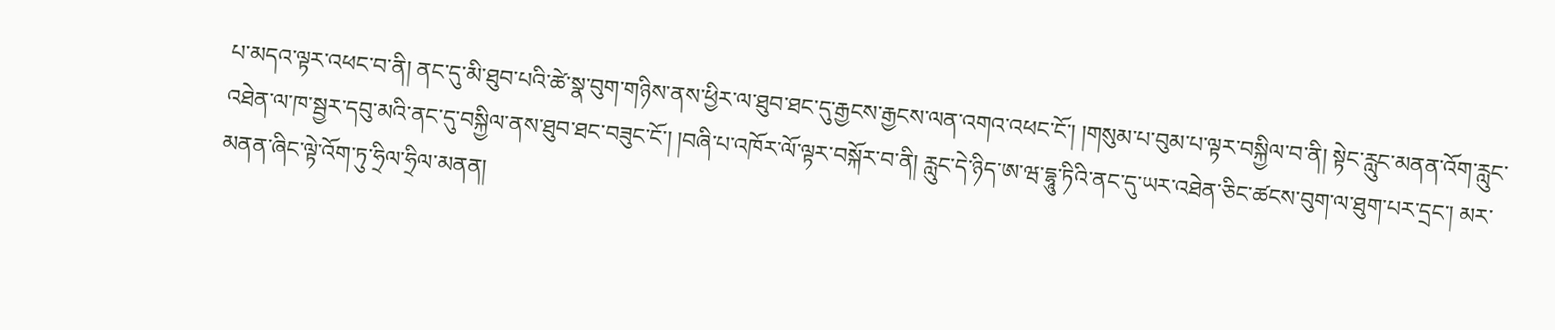པ་མདའ་ལྟར་འཕང་བ་ནི། ནང་དུ་མི་ཐུབ་པའི་ཚེ་སྣ་བུག་གཉིས་ནས་ཕྱིར་ལ་ཐུབ་ཐང་དུ་རྒྱངས་རྒྱངས་ལན་འགའ་འཕང་ངོ་། །གསུམ་པ་བུམ་པ་ལྟར་བསྐྱིལ་བ་ནི། སྟེང་རླུང་མནན་འོག་རླུང་འཐེན་ལ་ཁ་སྦྱར་དབུ་མའི་ནང་དུ་བསྐྱིལ་ནས་ཐུབ་ཐང་བཟུང་ངོ་། །བཞི་པ་འཁོར་ལོ་ལྟར་བསྐོར་བ་ནི། རླུང་དེ་ཉིད་ཨ་ཝ་དྷཱུ་ཏིའི་ནང་དུ་ཡར་འཐེན་ཅིང་ཚངས་བུག་ལ་ཐུག་པར་དྲང་། མར་མནན་ཞིང་ལྟེ་འོག་ཏུ་ཧྲིལ་ཧྲིལ་མནན།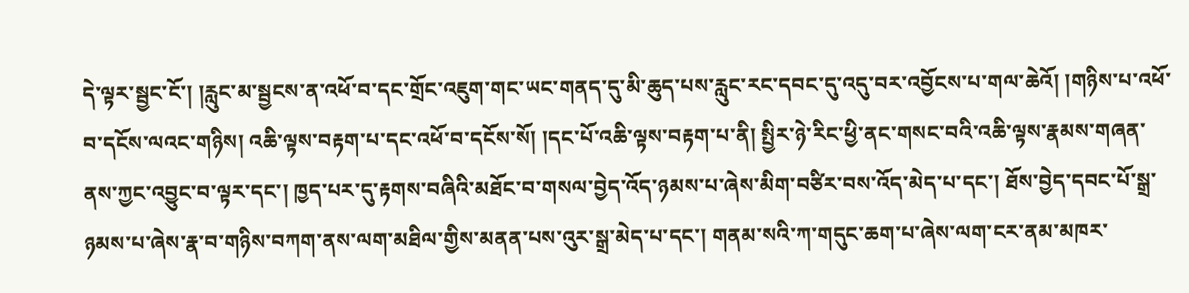དེ་ལྟར་སྦྱང་ངོ་། །རླུང་མ་སྦྱངས་ན་འཕོ་བ་དང་གྲོང་འཇུག་གང་ཡང་གནད་དུ་མི་ཆུད་པས་རླུང་རང་དབང་དུ་འདུ་བར་འབྱོངས་པ་གལ་ཆེའོ། །གཉིས་པ་འཕོ་བ་དངོས་ལའང་གཉིས། འཆི་ལྟས་བརྟག་པ་དང་འཕོ་བ་དངོས་སོ། །དང་པོ་འཆི་ལྟས་བརྟག་པ་ནི། སྤྱིར་ཉེ་རིང་ཕྱི་ནང་གསང་བའི་འཆི་ལྟས་རྣམས་གཞན་ནས་ཀྱང་འབྱུང་བ་ལྟར་དང་། ཁྱད་པར་དུ་རྟགས་བཞིའི་མཐོང་བ་གསལ་བྱེད་འོད་ཉམས་པ་ཞེས་མིག་བཙིར་བས་འོད་མེད་པ་དང་། ཐོས་བྱེད་དབང་པོ་སྒྲ་ཉམས་པ་ཞེས་རྣ་བ་གཉིས་བཀག་ནས་ལག་མཐིལ་གྱིས་མནན་པས་འུར་སྒྲ་མེད་པ་དང་། གནམ་སའི་ཀ་གདུང་ཆག་པ་ཞེས་ལག་ངར་ནམ་མཁར་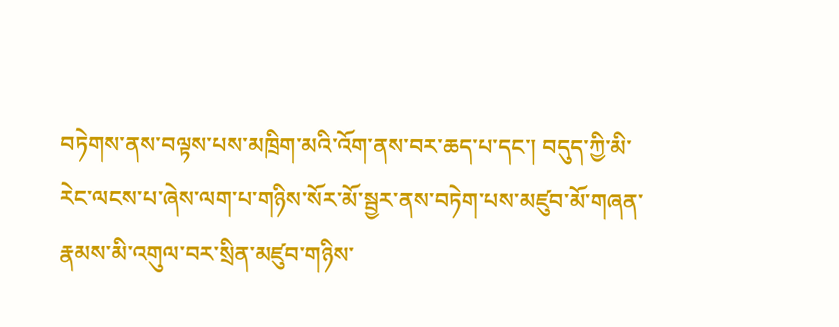བཏེགས་ནས་བལྟས་པས་མཁྲིག་མའི་འོག་ནས་བར་ཆད་པ་དང་། བདུད་ཀྱི་མི་རེང་ལངས་པ་ཞེས་ལག་པ་གཉིས་སོར་མོ་སྦྱར་ནས་བཏེག་པས་མཛུབ་མོ་གཞན་རྣམས་མི་འགུལ་བར་སྲིན་མཛུབ་གཉིས་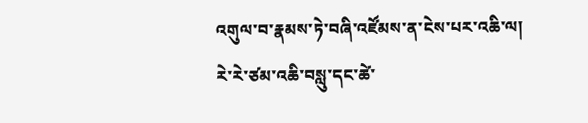འགུལ་བ་རྣམས་ཏེ་བཞི་འཛོམས་ན་ངེས་པར་འཆི་ལ། རེ་རེ་ཙམ་འཆི་བསླུ་དང་ཚེ་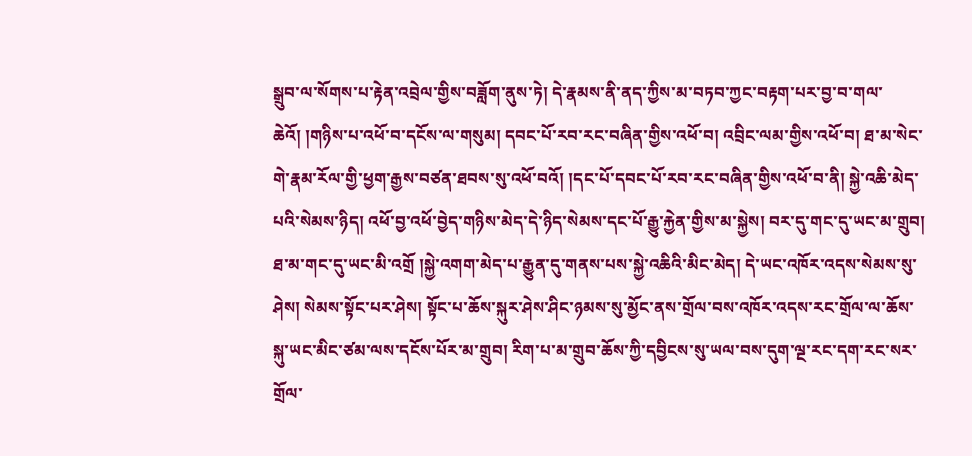སྒྲུབ་ལ་སོགས་པ་རྟེན་འབྲེལ་གྱིས་བཟློག་ནུས་ཏེ། དེ་རྣམས་ནི་ནད་ཀྱིས་མ་བཏབ་ཀྱང་བརྟག་པར་བྱ་བ་གལ་ཆེའོ། །གཉིས་པ་འཕོ་བ་དངོས་ལ་གསུམ། དབང་པོ་རབ་རང་བཞིན་གྱིས་འཕོ་བ། འབྲིང་ལམ་གྱིས་འཕོ་བ། ཐ་མ་སེང་གེ་རྣམ་རོལ་གྱི་ཕྱག་རྒྱས་བཙན་ཐབས་སུ་འཕོ་བའོ། །དང་པོ་དབང་པོ་རབ་རང་བཞིན་གྱིས་འཕོ་བ་ནི། སྐྱེ་འཆི་མེད་པའི་སེམས་ཉིད། འཕོ་བྱ་འཕོ་བྱེད་གཉིས་མེད་དེ་ཉིད་སེམས་དང་པོ་རྒྱུ་རྐྱེན་གྱིས་མ་སྐྱེས། བར་དུ་གང་དུ་ཡང་མ་གྲུབ། ཐ་མ་གང་དུ་ཡང་མི་འགྲོ །སྐྱེ་འགག་མེད་པ་རྒྱུན་དུ་གནས་པས་སྐྱེ་འཆིའི་མིང་མེད། དེ་ཡང་འཁོར་འདས་སེམས་སུ་ཤེས། སེམས་སྟོང་པར་ཤེས། སྟོང་པ་ཆོས་སྐུར་ཤེས་ཤིང་ཉམས་སུ་མྱོང་ནས་གྲོལ་བས་འཁོར་འདས་རང་གྲོལ་ལ་ཆོས་སྐུ་ཡང་མིང་ཙམ་ལས་དངོས་པོར་མ་གྲུབ། རིག་པ་མ་གྲུབ་ཆོས་ཀྱི་དབྱིངས་སུ་ཡལ་བས་དུག་ལྔ་རང་དག་རང་སར་གྲོལ་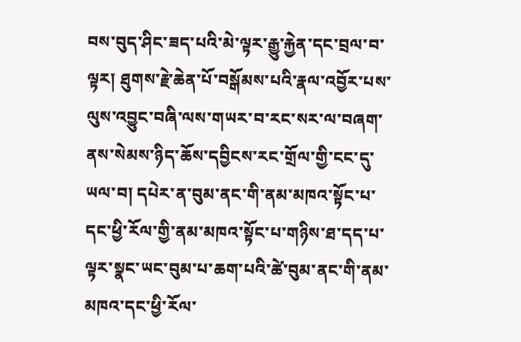བས་བུད་ཤིང་ཟད་པའི་མེ་ལྟར་རྒྱུ་རྐྱེན་དང་བྲལ་བ་ལྟར། ཐུགས་རྗེ་ཆེན་པོ་བསྒོམས་པའི་རྣལ་འབྱོར་པས་ལུས་འབྱུང་བཞི་ལས་གཡར་བ་རང་སར་ལ་བཞག་ནས་སེམས་ཉིད་ཆོས་དབྱིངས་རང་གྲོལ་གྱི་ངང་དུ་ཡལ་བ། དཔེར་ན་བུམ་ནང་གི་ནམ་མཁའ་སྟོང་པ་དང་ཕྱི་རོལ་གྱི་ནམ་མཁའ་སྟོང་པ་གཉིས་ཐ་དད་པ་ལྟར་སྣང་ཡང་བུམ་པ་ཆག་པའི་ཚེ་བུམ་ནང་གི་ནམ་མཁའ་དང་ཕྱི་རོལ་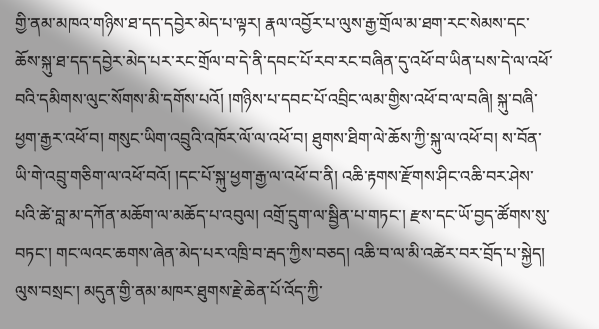གྱི་ནམ་མཁའ་གཉིས་ཐ་དད་དབྱེར་མེད་པ་ལྟར། རྣལ་འབྱོར་པ་ལུས་རྒྱ་གྲོལ་མ་ཐག་རང་སེམས་དང་ཆོས་སྐུ་ཐ་དད་དབྱེར་མེད་པར་རང་གྲོལ་བ་དེ་ནི་དབང་པོ་རབ་རང་བཞིན་དུ་འཕོ་བ་ཡིན་པས་དེ་ལ་འཕོ་བའི་དམིགས་ལུང་སོགས་མི་དགོས་པའོ། །གཉིས་པ་དབང་པོ་འབྲིང་ལམ་གྱིས་འཕོ་བ་ལ་བཞི། སྐུ་བཞི་ཕྱག་རྒྱར་འཕོ་བ། གསུང་ཡིག་འབྲུའི་འཁོར་ལོ་ལ་འཕོ་བ། ཐུགས་ཐིག་ལེ་ཆོས་ཀྱི་སྐུ་ལ་འཕོ་བ། ས་བོན་ཡི་གེ་འབྲུ་གཅིག་ལ་འཕོ་བའོ། །དང་པོ་སྐུ་ཕྱག་རྒྱ་ལ་འཕོ་བ་ནི། འཆི་རྟགས་རྫོགས་ཤིང་འཆི་བར་ཤེས་པའི་ཚེ་བླ་མ་དཀོན་མཆོག་ལ་མཆོད་པ་འབུལ། འགྲོ་དྲུག་ལ་སྦྱིན་པ་གཏང་། རྫས་དང་ཡོ་བྱད་ཚོགས་སུ་བཏང་། གང་ལའང་ཆགས་ཞེན་མེད་པར་འཁྲི་བ་རྦད་ཀྱིས་བཅད། འཆི་བ་ལ་མི་འཚེར་བར་བྲོད་པ་སྐྱེད། ལུས་བསྲང་། མདུན་གྱི་ནམ་མཁར་ཐུགས་རྗེ་ཆེན་པོ་འོད་ཀྱི་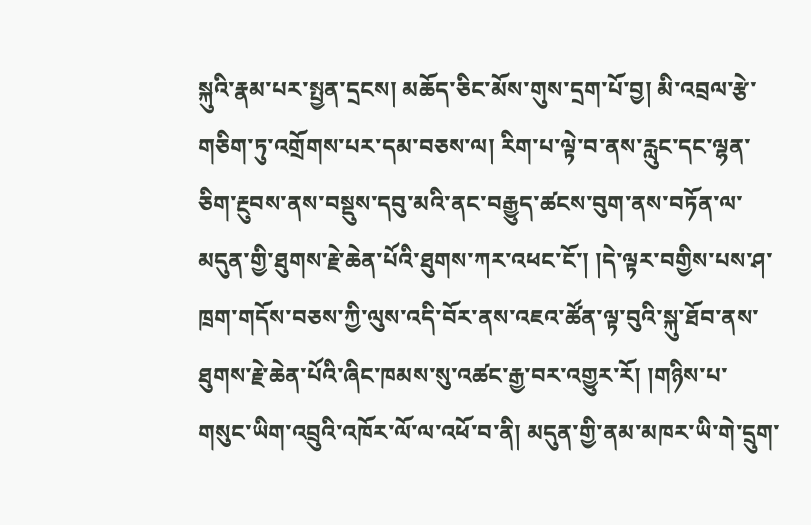སྐུའི་རྣམ་པར་སྤྱན་དྲངས། མཆོད་ཅིང་མོས་གུས་དྲག་པོ་བྱ། མི་འབྲལ་རྩེ་གཅིག་ཏུ་འགྲོགས་པར་དམ་བཅས་ལ། རིག་པ་ལྟེ་བ་ནས་རླུང་དང་ལྷན་ཅིག་རྔུབས་ནས་བསྡུས་དབུ་མའི་ནང་བརྒྱུད་ཚངས་བུག་ནས་བཏོན་ལ་མདུན་གྱི་ཐུགས་རྗེ་ཆེན་པོའི་ཐུགས་ཀར་འཕང་ངོ་། །དེ་ལྟར་བགྱིས་པས་ཤ་ཁྲག་གདོས་བཅས་ཀྱི་ལུས་འདི་བོར་ནས་འཇའ་ཚོན་ལྟ་བུའི་སྐུ་ཐོབ་ནས་ཐུགས་རྗེ་ཆེན་པོའི་ཞིང་ཁམས་སུ་འཚང་རྒྱ་བར་འགྱུར་རོ། །གཉིས་པ་གསུང་ཡིག་འབྲུའི་འཁོར་ལོ་ལ་འཕོ་བ་ནི། མདུན་གྱི་ནམ་མཁར་ཡི་གེ་དྲུག་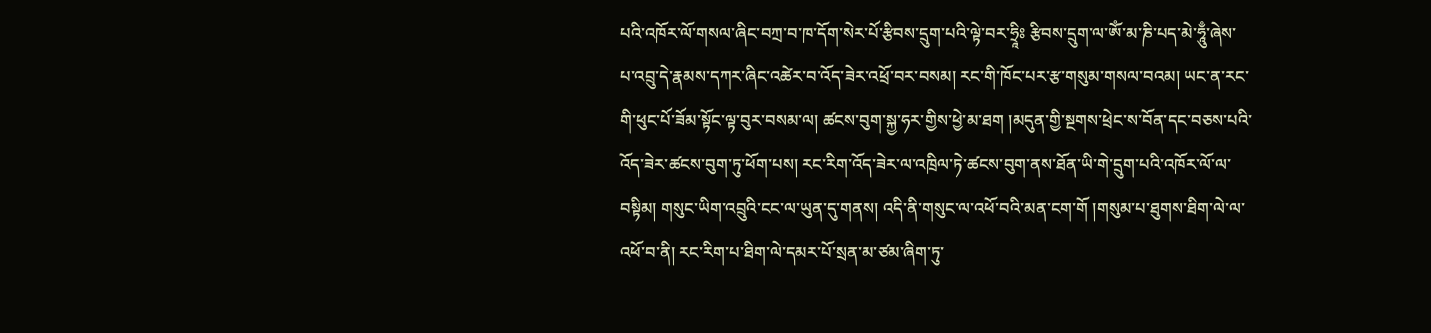པའི་འཁོར་ལོ་གསལ་ཞིང་བཀྲ་བ་ཁ་དོག་སེར་པོ་རྩིབས་དྲུག་པའི་ལྟེ་བར་ཧྲཱིཿ རྩིབས་དྲུག་ལ་ཨོཾ་མ་ཎི་པད་མེ་ཧཱུྃ་ཞེས་པ་འབྲུ་དེ་རྣམས་དཀར་ཞིང་འཚེར་བ་འོད་ཟེར་འཕྲོ་བར་བསམ། རང་གི་ཁོང་པར་རྩ་གསུམ་གསལ་བའམ། ཡང་ན་རང་གི་ཕུང་པོ་ཟོམ་སྟོང་ལྟ་བུར་བསམ་ལ། ཚངས་བུག་སྐྱ་ཧར་གྱིས་ཕྱེ་མ་ཐག །མདུན་གྱི་སྔགས་ཕྲེང་ས་བོན་དང་བཅས་པའི་འོད་ཟེར་ཚངས་བུག་ཏུ་ཕོག་པས། རང་རིག་འོད་ཟེར་ལ་འཁྲིལ་ཏེ་ཚངས་བུག་ནས་ཐོན་ཡི་གེ་དྲུག་པའི་འཁོར་ལོ་ལ་བསྟིམ། གསུང་ཡིག་འབྲུའི་ངང་ལ་ཡུན་དུ་གནས། འདི་ནི་གསུང་ལ་འཕོ་བའི་མན་ངག་གོ །གསུམ་པ་ཐུགས་ཐིག་ལེ་ལ་འཕོ་བ་ནི། རང་རིག་པ་ཐིག་ལེ་དམར་པོ་སྲན་མ་ཙམ་ཞིག་ཏུ་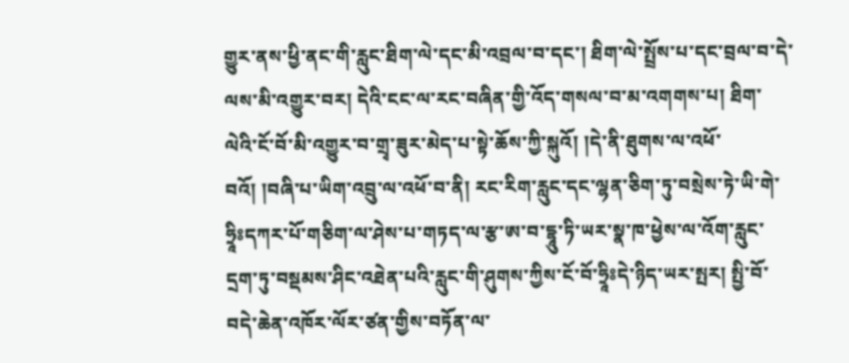གྱུར་ནས་ཕྱི་ནང་གི་རླུང་ཐིག་ལེ་དང་མི་འབྲལ་བ་དང་། ཐིག་ལེ་སྤྲོས་པ་དང་བྲལ་བ་དེ་ལས་མི་འགྱུར་བར། དེའི་ངང་ལ་རང་བཞིན་གྱི་འོད་གསལ་བ་མ་འགགས་པ། ཐིག་ལེའི་ངོ་བོ་མི་འགྱུར་བ་གྲྭ་ཟུར་མེད་པ་སྟེ་ཆོས་ཀྱི་སྐུའོ། །དེ་ནི་ཐུགས་ལ་འཕོ་བའོ། །བཞི་པ་ཡིག་འབྲུ་ལ་འཕོ་བ་ནི། རང་རིག་རླུང་དང་ལྷན་ཅིག་ཏུ་བསྲེས་ཏེ་ཡི་གེ་ཧྲཱིཿདཀར་པོ་གཅིག་ལ་ཤེས་པ་གཏད་ལ་རྩ་ཨ་བ་དྷཱུ་ཏི་ཡར་སྣ་ཁ་ཕྱེས་ལ་འོག་རླུང་དྲག་ཏུ་བསྡམས་ཤིང་འཐེན་པའི་རླུང་གི་ཤུགས་ཀྱིས་ངོ་བོ་ཧྲཱིཿདེ་ཉིད་ཡར་སྤར། སྤྱི་བོ་བདེ་ཆེན་འཁོར་ལོར་ཙན་གྱིས་བཏོན་ལ་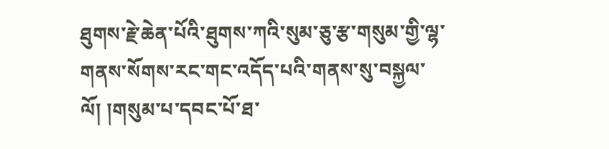ཐུགས་རྗེ་ཆེན་པོའི་ཐུགས་ཀའི་སུམ་ཅུ་རྩ་གསུམ་གྱི་ལྷ་གནས་སོགས་རང་གང་འདོད་པའི་གནས་སུ་བསྐྱལ་ལོ། །གསུམ་པ་དབང་པོ་ཐ་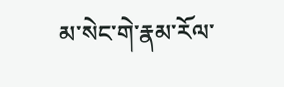མ་སེང་གེ་རྣམ་རོལ་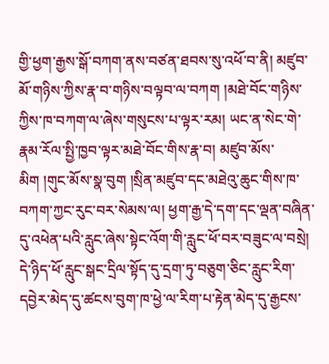གྱི་ཕྱག་རྒྱས་སྒོ་བཀག་ནས་བཙན་ཐབས་སུ་འཕོ་བ་ནི། མཛུབ་མོ་གཉིས་ཀྱིས་རྣ་བ་གཉིས་བལྟབ་ལ་བཀག །མཐེ་བོང་གཉིས་ཀྱིས་ཁ་བཀག་ལ་ཞེས་གསུངས་པ་ལྟར་རམ། ཡང་ན་སེང་གེ་རྣམ་རོལ་སྤྱི་ཁྱབ་ལྟར་མཐེ་བོང་གིས་རྣ་བ། མཛུབ་མོས་མིག །གུང་མོས་སྣ་བུག །སྲིན་མཛུབ་དང་མཐེའུ་ཆུང་གིས་ཁ་བཀག་ཀྱང་རུང་བར་སེམས་ལ། ཕྱག་རྒྱ་དེ་དག་དང་ལྡན་བཞིན་དུ་འཕེན་པའི་རླུང་ཞེས་སྟེང་འོག་གི་རླུང་ཕོ་བར་བཟུང་ལ་བསྲེ། དེ་ཉིད་ཕོ་རླུང་སྒང་དྲིལ་སྟོད་དུ་དྲག་ཏུ་བཅུག་ཅིང་རླུང་རིག་དབྱེར་མེད་དུ་ཚངས་བུག་ཁ་ཕྱེ་ལ་རིག་པ་རྟེན་མེད་དུ་རྒྱངས་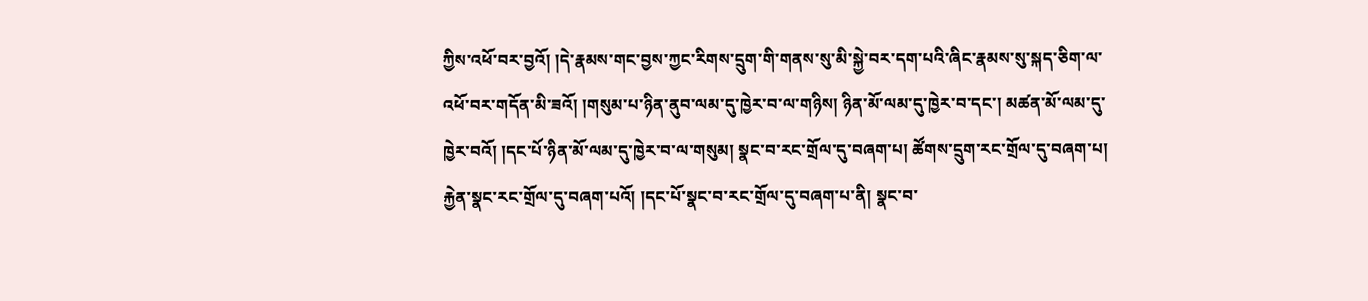ཀྱིས་འཕོ་བར་བྱའོ། །དེ་རྣམས་གང་བྱས་ཀྱང་རིགས་དྲུག་གི་གནས་སུ་མི་སྐྱེ་བར་དག་པའི་ཞིང་རྣམས་སུ་སྐད་ཅིག་ལ་འཕོ་བར་གདོན་མི་ཟའོ། །གསུམ་པ་ཉིན་ནུབ་ལམ་དུ་ཁྱེར་བ་ལ་གཉིས། ཉིན་མོ་ལམ་དུ་ཁྱེར་བ་དང་། མཚན་མོ་ལམ་དུ་ཁྱེར་བའོ། །དང་པོ་ཉིན་མོ་ལམ་དུ་ཁྱེར་བ་ལ་གསུམ། སྣང་བ་རང་གྲོལ་དུ་བཞག་པ། ཚོགས་དྲུག་རང་གྲོལ་དུ་བཞག་པ། རྐྱེན་སྣང་རང་གྲོལ་དུ་བཞག་པའོ། །དང་པོ་སྣང་བ་རང་གྲོལ་དུ་བཞག་པ་ནི། སྣང་བ་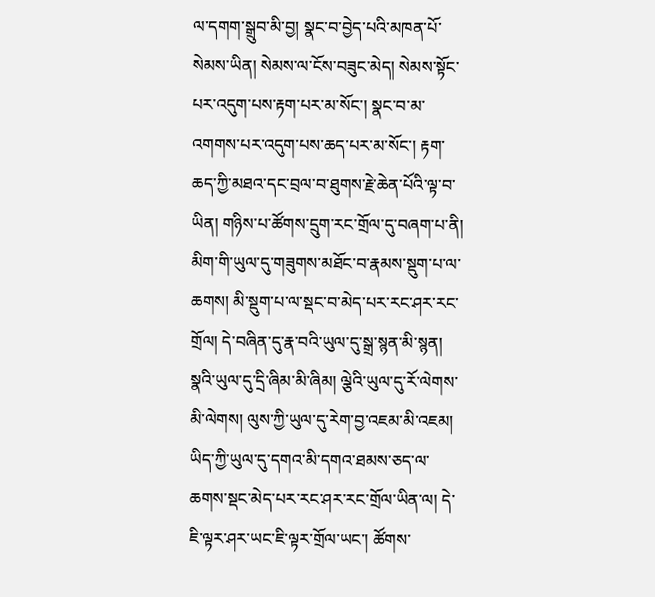ལ་དགག་སྒྲུབ་མི་བྱ། སྣང་བ་བྱེད་པའི་མཁན་པོ་སེམས་ཡིན། སེམས་ལ་ངོས་བཟུང་མེད། སེམས་སྟོང་པར་འདུག་པས་རྟག་པར་མ་སོང་། སྣང་བ་མ་འགགས་པར་འདུག་པས་ཆད་པར་མ་སོང་། རྟག་ཆད་ཀྱི་མཐའ་དང་བྲལ་བ་ཐུགས་རྗེ་ཆེན་པོའི་ལྟ་བ་ཡིན། གཉིས་པ་ཚོགས་དྲུག་རང་གྲོལ་དུ་བཞག་པ་ནི། མིག་གི་ཡུལ་དུ་གཟུགས་མཐོང་བ་རྣམས་སྡུག་པ་ལ་ཆགས། མི་སྡུག་པ་ལ་སྡང་བ་མེད་པར་རང་ཤར་རང་གྲོལ། དེ་བཞིན་དུ་རྣ་བའི་ཡུལ་དུ་སྒྲ་སྙན་མི་སྙན། སྣའི་ཡུལ་དུ་དྲི་ཞིམ་མི་ཞིམ། ལྕེའི་ཡུལ་དུ་རོ་ལེགས་མི་ལེགས། ལུས་ཀྱི་ཡུལ་དུ་རེག་བྱ་འཇམ་མི་འཇམ། ཡིད་ཀྱི་ཡུལ་དུ་དགའ་མི་དགའ་ཐམས་ཅད་ལ་ཆགས་སྡང་མེད་པར་རང་ཤར་རང་གྲོལ་ཡིན་ལ། དེ་ཇི་ལྟར་ཤར་ཡང་ཇི་ལྟར་གྲོལ་ཡང་། ཚོགས་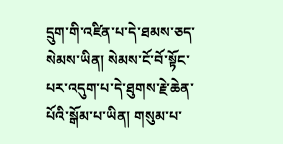དྲུག་གི་འཛིན་པ་དེ་ཐམས་ཅད་སེམས་ཡིན། སེམས་ངོ་བོ་སྟོང་པར་འདུག་པ་དེ་ཐུགས་རྗེ་ཆེན་པོའི་སྒོམ་པ་ཡིན། གསུམ་པ་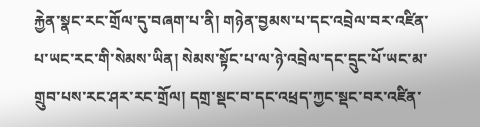རྐྱེན་སྣང་རང་གྲོལ་དུ་བཞག་པ་ནི། གཉེན་བྱམས་པ་དང་འབྲེལ་བར་འཛིན་པ་ཡང་རང་གི་སེམས་ཡིན། སེམས་སྟོང་པ་ལ་ཉེ་འབྲེལ་དང་དྲུང་པོ་ཡང་མ་གྲུབ་པས་རང་ཤར་རང་གྲོལ། དགྲ་སྡང་བ་དང་འཕྲད་ཀྱང་སྡང་བར་འཛིན་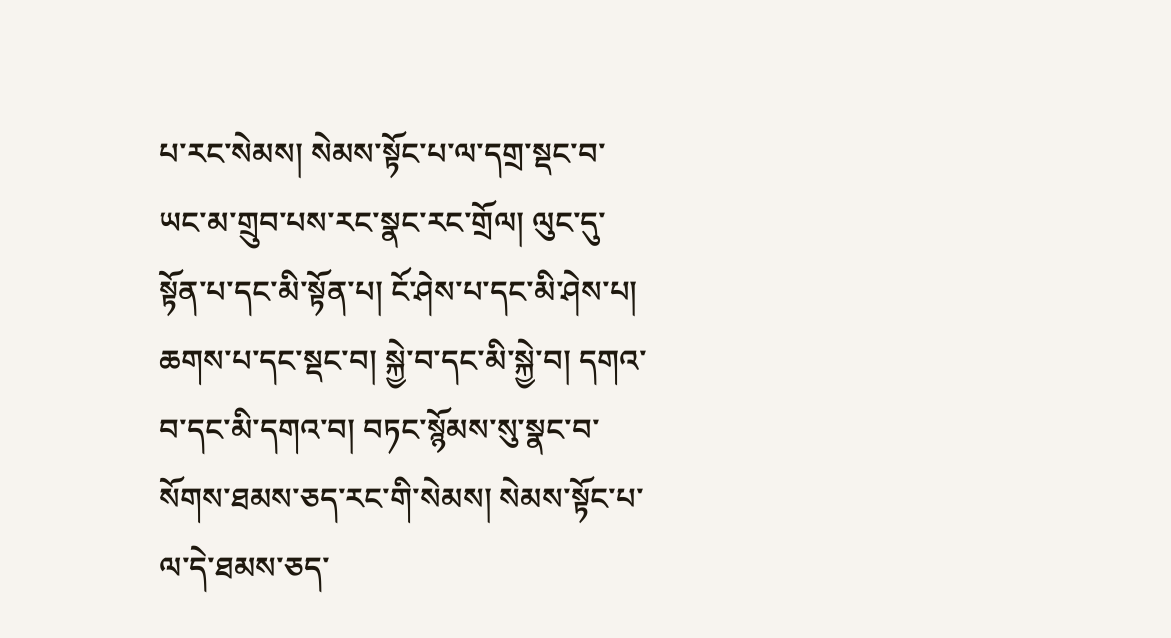པ་རང་སེམས། སེམས་སྟོང་པ་ལ་དགྲ་སྡང་བ་ཡང་མ་གྲུབ་པས་རང་སྣང་རང་གྲོལ། ལུང་དུ་སྟོན་པ་དང་མི་སྟོན་པ། ངོ་ཤེས་པ་དང་མི་ཤེས་པ། ཆགས་པ་དང་སྡང་བ། སྐྱེ་བ་དང་མི་སྐྱེ་བ། དགའ་བ་དང་མི་དགའ་བ། བཏང་སྙོམས་སུ་སྣང་བ་སོགས་ཐམས་ཅད་རང་གི་སེམས། སེམས་སྟོང་པ་ལ་དེ་ཐམས་ཅད་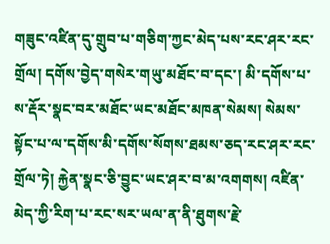གཟུང་འཛིན་དུ་གྲུབ་པ་གཅིག་ཀྱང་མེད་པས་རང་ཤར་རང་གྲོལ། དགོས་བྱེད་གསེར་གཡུ་མཐོང་བ་དང་། མི་དགོས་པ་ས་རྡོར་སྣང་བར་མཐོང་ཡང་མཐོང་མཁན་སེམས། སེམས་སྟོང་པ་ལ་དགོས་མི་དགོས་སོགས་ཐམས་ཅད་རང་ཤར་རང་གྲོལ་ཏེ། རྐྱེན་སྣང་ཅི་བྱུང་ཡང་ཤར་བ་མ་འགགས། འཛིན་མེད་ཀྱི་རིག་པ་རང་སར་ཡལ་ན་ནི་ཐུགས་རྗེ་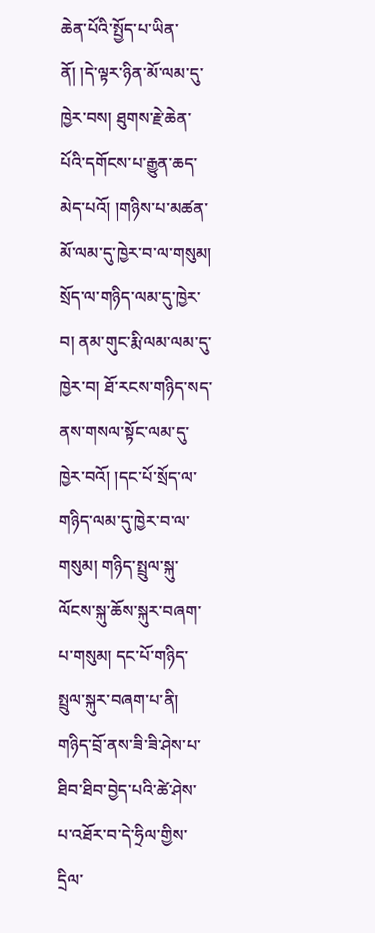ཆེན་པོའི་སྤྱོད་པ་ཡིན་ནོ། །དེ་ལྟར་ཉིན་མོ་ལམ་དུ་ཁྱེར་བས། ཐུགས་རྗེ་ཆེན་པོའི་དགོངས་པ་རྒྱུན་ཆད་མེད་པའོ། །གཉིས་པ་མཚན་མོ་ལམ་དུ་ཁྱེར་བ་ལ་གསུམ། སྲོད་ལ་གཉིད་ལམ་དུ་ཁྱེར་བ། ནམ་གུང་རྨི་ལམ་ལམ་དུ་ཁྱེར་བ། ཐོ་རངས་གཉིད་སད་ནས་གསལ་སྟོང་ལམ་དུ་ཁྱེར་བའོ། །དང་པོ་སྲོད་ལ་གཉིད་ལམ་དུ་ཁྱེར་བ་ལ་གསུམ། གཉིད་སྤྲུལ་སྐུ་ལོངས་སྐུ་ཆོས་སྐུར་བཞག་པ་གསུམ། དང་པོ་གཉིད་སྤྲུལ་སྐུར་བཞག་པ་ནི། གཉིད་བྲོ་ནས་ཟི་ཟི་ཤེས་པ་ཐིབ་ཐིབ་བྱེད་པའི་ཚེ་ཤེས་པ་འཐོར་བ་དེ་ཧྲིལ་གྱིས་དྲིལ་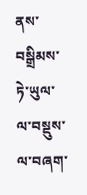ནས་བསྒྲིམས་ཏེ་ཡུལ་ལ་བསྡུས་ལ་བཞག་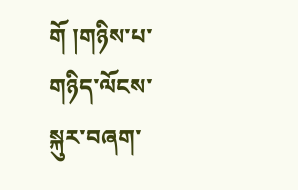གོ །གཉིས་པ་གཉིད་ལོངས་སྐུར་བཞག་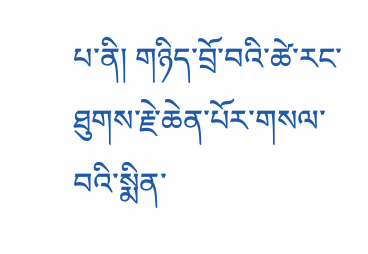པ་ནི། གཉིད་བྲོ་བའི་ཚེ་རང་ཐུགས་རྗེ་ཆེན་པོར་གསལ་བའི་སྨིན་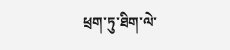ཕྲག་ཏུ་ཐིག་ལེ་